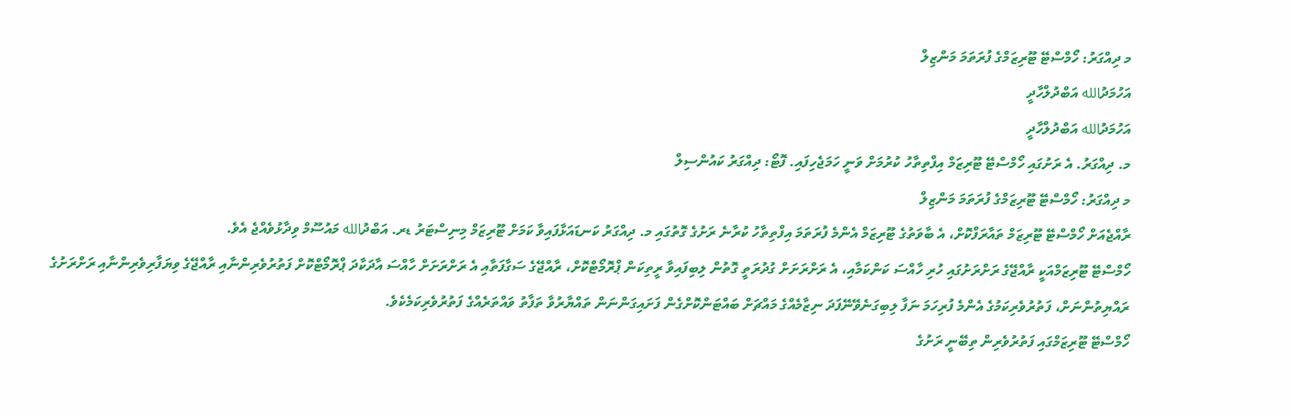މ ދިއްގަރު: ހޯމްސްޓޭ ޓޫރިޒަމްގެ ފުރަތަމަ މަންޒިލް
އަހުމަދުالله އަބްދުލްހާދީ
އަހުމަދުالله އަބްދުލްހާދީ
މ. ދިއްގަރު. އެ ރަށުގައި ހޯމްސްޓޭ ޓޫރިޒަމް އިފްތިތާހު ކުރުމަށް ވަނީ ހަމަޖެހިފައި. ފޮޓޯ: ދިއްގަރު ކައުންސިލް
މ ދިއްގަރު: ހޯމްސްޓޭ ޓޫރިޒަމްގެ ފުރަތަމަ މަންޒިލް
ރާއްޖެއަށް ހޯމްސްޓޭ ޓޫރިޒަމް ތައާރަފްކޮށް، އެ ބާވަތުގެ ޓޫރިޒަމް އެންމެ ފުރަތަމަ އިފްތިތާހު ކުރާނެ ރަށުގެ ގޮތުގައި މ. ދިއްގަރު ކަނޑައަޅާފައިވާ ކަމަށް ޓޫރިޒަމް މިނިސްޓަރު ޑރ. އަބްދުالله މައުސޫމް ވިދާޅުވެއްޖެ އެވެ.
ހޯމްސްޓޭ ޓޫރިޒަމްއަކީ ރާއްޖޭގެ ރަށްރަށުގައި ހުރި ހާއްސަ ކަންކަމާއި، އެ ރަށްރަށަށް ގުދުރަތީ ގޮތުން ލިބިފައިވާ ރީތިކަން ޕްރޮމޯޓްކޮށް، ރާއްޖޭގެ ސަގާފަތާއި އެ ރަށްރަށަށް ހާއްސަ އާދަކާދަ ޕްރޮމޯޓްކޮށް ފަތުރުވެރިންނާއި ރާއްޖޭގެ ވިޔަފާރިވެރިންނާއި ރަށްރަށުގެ ރައްޔިތުންނަށް، ފަތުރުވެރިކަމުގެ އެންމެ ފުރިހަމަ ނަފާ ލިބިގަނެވޭނޭފަދަ ނިޒާމެއްގެ މައްޗަށް ބައްޓަންކޮށްގެން ފަށައިގަންނަން ތައްޔާރުވާ ތަފާތު ވައްތަރެއްގެ ފަތުރުވެރިކަމެކެވެ.
ހޯމްސްޓޭ ޓޫރިޒަމްގައި ފަތުރުވެރިން ތިބޭނީ ރަށުގެ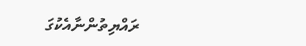ރައްޔިތުންނާއެކުގަ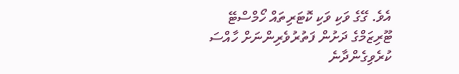އެވެ. ގޭގެ ވަކި ވަކި ކޮޓަރިތައް ހޯމްސްޓޭ ޓޫރިޒަމްގެ ދަށުން ފަތުރުވެރިންނަށް ހާއްސަ ކުރެވިގެންދާނެ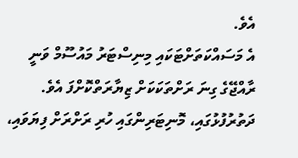އެވެ.
އެ މަސައްކަތަށްޓަކައި މިނިސްޓަރު މައުސޫމް ވަނީ ރާއްޖޭގެ ގިނަ ރަށްތަކަކަށް ޒިޔާރަތްކޮށްފަ އެވެ. ދަތުރުފުޅުގައި، މޮނިޓަރިންގައި ހުރި ރަށްރަށް ފިޔަވައި،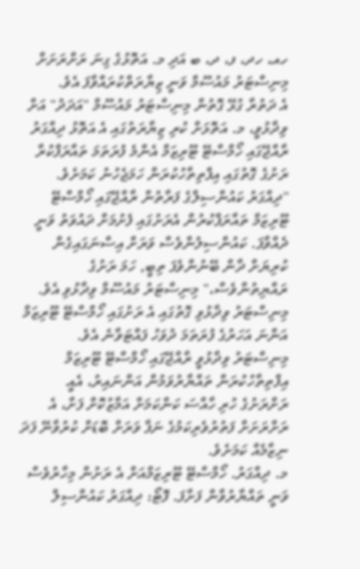ހއ، ހދ، ފ، ދ، ބ އަދި މ. އަތޮޅުގެ ގިނަ ރަށްރަށަށް މިނިސްޓަރު މައުސޫމް ވަނީ ޒިޔާރަތްކުރައްވާފަ އެވެ.
އެ ދަތުރާ ގުޅޭ ގޮތުން މިނިސްޓަރު މައުސޫމް "އަދަދު" އަށް ވިދާޅުވީ، މ. އަތޮޅަށް ކުރި ޒިޔާރަތުގައި އެ އަތޮޅު ދިއްގަރު ރާއްޖޭގައި ހޯމްސްޓޭ ޓޫރިޒަމް އެންމެ ފުރަތަމަ ތައާރަފްކުރާ ރަށުގެ ގޮތުގައި އިފްތިތާހުކުރަން ހަމަޖެހުނު ކަމަށެވެ.
"ދިއްގަރު ކައުންސިލްގެ ފަރާތުން ރާއްޖޭގައި ހޯމްސްޓޭ ޓޫރިޒަމް ތައާރަފްކުރުން އެރަށުގައި ފެށުމަށް ދައުވަތު ވަނީ ދެއްވާފަ. ކައުންސިލުންވެސް ވަރަށް އިސްނަގައިގެން ކުރިޔަށް ދާން ބޭނުންވެފަ ތިބީ, ހަމަ ރަށުގެ ރައްޔިތުންވެސް،" މިނިސްޓަރު މައުސޫމް ވިދާޅުވި އެވެ.
މިނިސްޓަރު ވިދާޅުވި ގޮތުގައި އެ ރަށުގައި ހޯމްސްޓޭ ޓޫރިޒަމް އަންނަ އަހަރުގެ ފުރަތަމަ ދުވަހު ފައްޓަވާނެ އެވެ.
މިނިސްޓަރު ވިދާޅުވީ ރާއްޖޭގައި ހޯމްސްޓޭ ޓޫރިޒަމް އިފްތިތާހުކުރަން ތައްޔާރުވަމުން އަންނައިރު، އެއީ ރަށްރަށުގެ ހުރި ހާއްސަ ކަންކަމަށް އަމާޒުކޮށް ފަށާ، އެ ރަށްރަށަށް ފަތުރުވެރިކަމުގެ ނަފާ ވަރަށް ބޮޑަށް ކުރުވާނޭ ފަދަ ނިޒާމެއް ކަމަށެވެ.
މ. ދިއްގަރު. ހޯމްސްޓޭ ޓޫރިޒަމްއަށް އެ ރަށުން މިހާރުވެސް ވަނީ ތައްޔާރުވާން ފަށާފަ. ފޮޓޯ: ދިއްގަރު ކައުންސިލް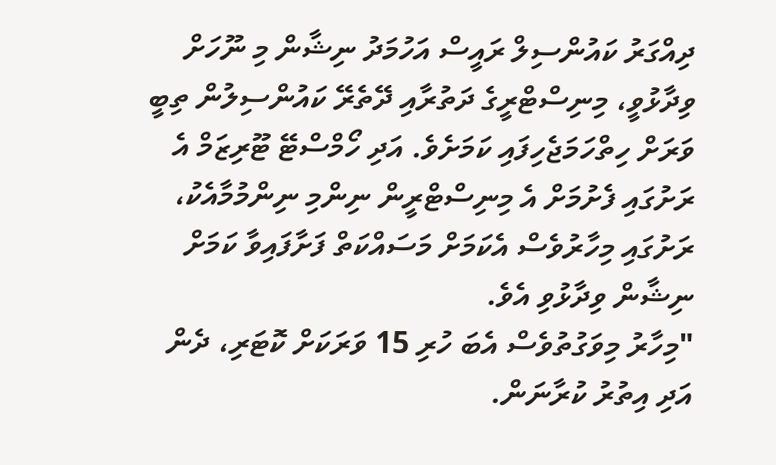ދިއްގަރު ކައުންސިލް ރައީސް އަހުމަދު ނިޝާން މި ނޫހަށް ވިދާޅުވީ، މިނިސްޓްރީގެ ދަތުރާއި ދޭތެރޭ ކައުންސިލުން ތިބީ ވަރަށް ހިތްހަމަޖެހިފައި ކަމަށެވެ. އަދި ހޯމްސްޓޭ ޓޫރިޒަމް އެ ރަށުގައި ފެށުމަށް އެ މިނިސްޓްރީން ނިންމި ނިންމުމާއެކު، ރަށުގައި މިހާރުވެސް އެކަމަށް މަސައްކަތް ފަށާފައިވާ ކަމަށް ނިޝާން ވިދާޅުވި އެވެ.
"މިހާރު މިވަގުތުވެސް އެބަ ހުރި 15 ވަރަކަށް ކޮޓަރި، ދެން އަދި އިތުރު ކުރާނަން.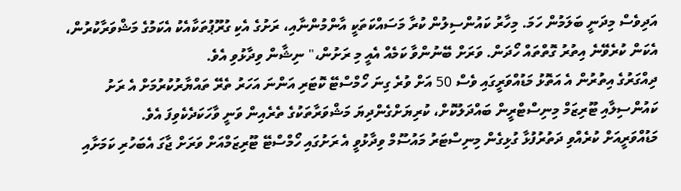އަދިވެސް މިދަނީ ބަލަމުން ހަމަ. މިހާރު ކައުންސިލުން ކުރާ މަސައްކަތަކީ އާންމުންނާއި، ރަށުގެ އެކި ގުރޫޕުތަކާއެކު އެކަމުގެ މަޝްވަރާކުރުން، އެކަން ކުރެވޭނެ އިތުރު ގޮތްތައް ހޯދަން. ވަރަށް ބޭނުންވާ ކަމެއް އެއީ މި ރަށުން،" ނިޝާން ވިދާޅުވި އެވެ.
ދިއްގަރުގެ އިތުރުން އެ އަތޮޅު މަޑުއްވަރީގައި ވެސް 50 އަށް ވުރެ ގިނަ ހޯމްސްޓޭ ކޮޓަރި އަންނަ އަހަރު ތެރޭ ތައްޔާރުކުރުމަށް އެ ރަށު ކައުންސިލާއި ޓޫރިޒަމް މިނިސްޓްރީން ބައްދަލުކޮށް، ކުރިޔަށްގެންދިޔަ މަޝްވަރާތަކުގެ ތެރެއިން ވަނީ ވާހަކަދެކެވިފަ އެވެ.
މަޑުއްވަރީއަށް ކުރެއްވި ދަތުރުފުޅާ ގުޅިގެން މިނިސްޓަރު މައުސޫމް ވިދާޅުވީ އެ ރަށުގައި ހޯމްސްޓޭ ޓޫރިޒަމްއަށް ވަރަށް ޖާގަ އެބަހުރި ކަމަށާއި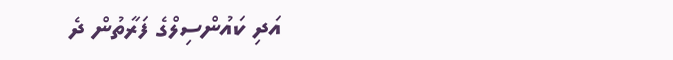އަދި ކައުންސިލްގެ ފަރާތުން ދެ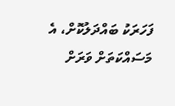ފަހަރަކު ބައްދަލުކޮށް، އެ މަސައްކަތަށް ވަރަށް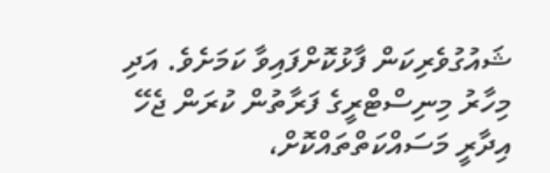ޝައުގުވެރިކަން ފާޅުކޮށްފައިވާ ކަމަށެވެ. އަދި މިހާރު މިނިސްޓްރީގެ ފަރާތުން ކުރަން ޖެހޭ އިދާރީ މަސައްކަތްތައްކޮށް،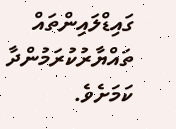ގައިޑްލައިންތައް ތައްޔާރުކުރަމުންދާ ކަމަށެވެ.